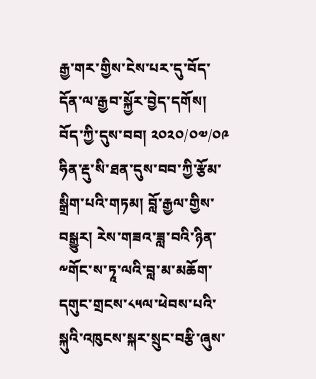རྒྱ་གར་གྱིས་ངེས་པར་དུ་བོད་དོན་ལ་རྒྱབ་སྐྱོར་བྱེད་དགོས། བོད་ཀྱི་དུས་བབ། ༢༠༢༠/༠༧/༠༩ ཧིན་རྡུ་སི་ཐན་དུས་བབ་ཀྱི་རྩོམ་སྒྲིག་པའི་གཏམ། བློ་རྒྱལ་གྱིས་བསྒྱུར། རེས་གཟའ་ཟླ་བའི་ཉིན་༸གོང་ས་ཏཱ་ལའི་བླ་མ་མཆོག་དགུང་གྲངས་༨༥ལ་ཕེབས་པའི་སྐུའི་འཁུངས་སྐར་སྲུང་བརྩི་ཞུས་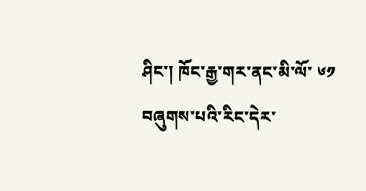ཤིང་། ཁོང་རྒྱ་གར་ནང་མི་ལོ་ ༦༡ བཞུགས་པའི་རིང་དེར་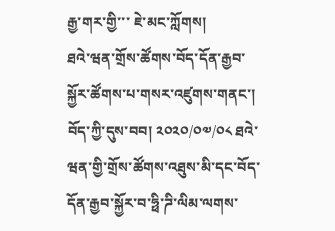རྒྱ་གར་གྱི་་་ ཇེ་མང་ཀློགས།
ཐའེ་ཝན་གྲོས་ཚོགས་བོད་དོན་རྒྱབ་སྐྱོར་ཚོགས་པ་གསར་འཛུགས་གནང་། བོད་ཀྱི་དུས་བབ། ༢༠༢༠/༠༧/༠༨ ཐའེ་ཝན་གྱི་གྲོས་ཚོགས་འཐུས་མི་དང་བོད་དོན་རྒྱབ་སྐྱོར་བ་ཧྥི་ཌི་ལིམ་ལགས་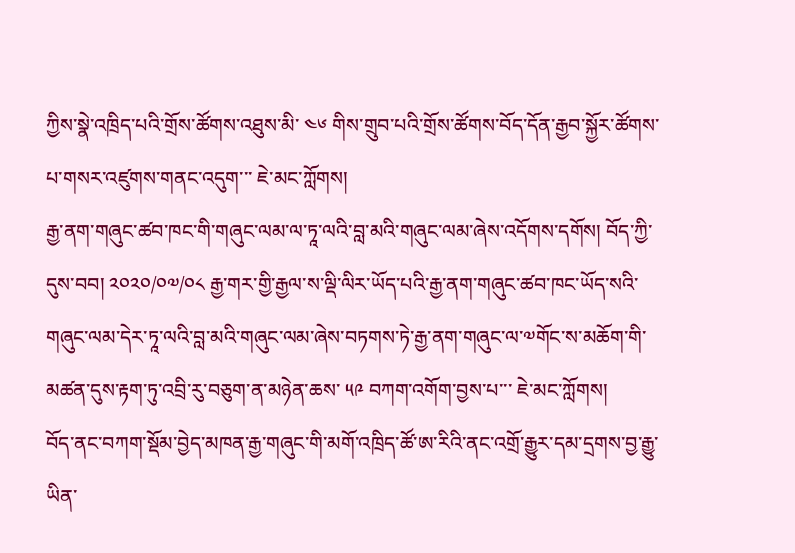ཀྱིས་སྣེ་འཁྲིད་པའི་གྲོས་ཚོགས་འཐུས་མི་ ༤༦ གིས་གྲུབ་པའི་གྲོས་ཚོགས་བོད་དོན་རྒྱབ་སྐྱོར་ཚོགས་པ་གསར་འཛུགས་གནང་འདུག་་་ ཇེ་མང་ཀློགས།
རྒྱ་ནག་གཞུང་ཚབ་ཁང་གི་གཞུང་ལམ་ལ་ཏཱ་ལའི་བླ་མའི་གཞུང་ལམ་ཞེས་འདོགས་དགོས། བོད་ཀྱི་དུས་བབ། ༢༠༢༠/༠༧/༠༨ རྒྱ་གར་གྱི་རྒྱལ་ས་ལྡི་ལིར་ཡོད་པའི་རྒྱ་ནག་གཞུང་ཚབ་ཁང་ཡོད་སའི་གཞུང་ལམ་དེར་ཏཱ་ལའི་བླ་མའི་གཞུང་ལམ་ཞེས་བཏགས་ཏེ་རྒྱ་ནག་གཞུང་ལ་༧གོང་ས་མཆོག་གི་མཚན་དུས་རྟག་ཏུ་འབྲི་རུ་བཅུག་ན་མཉེན་ཆས་ ༥༩ བཀག་འགོག་བྱས་པ་་་ ཇེ་མང་ཀློགས།
བོད་ནང་བཀག་སྡོམ་བྱེད་མཁན་རྒྱ་གཞུང་གི་མགོ་འཁྲིད་ཚོ་ཨ་རིའི་ནང་འགྲོ་རྒྱུར་དམ་དྲགས་བྱ་རྒྱུ་ཡིན་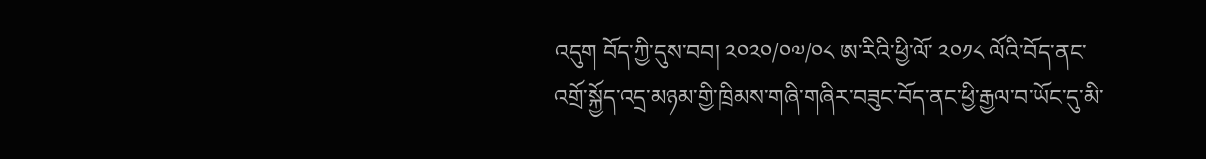འདུག བོད་ཀྱི་དུས་བབ། ༢༠༢༠/༠༧/༠༨ ཨ་རིའི་ཕྱི་ལོ་ ༢༠༡༨ ལོའི་བོད་ནང་འགྲོ་སྐྱོད་འདྲ་མཉམ་གྱི་ཁྲིམས་གཞི་གཞིར་བཟུང་བོད་ནང་ཕྱི་རྒྱལ་བ་ཡོང་དུ་མི་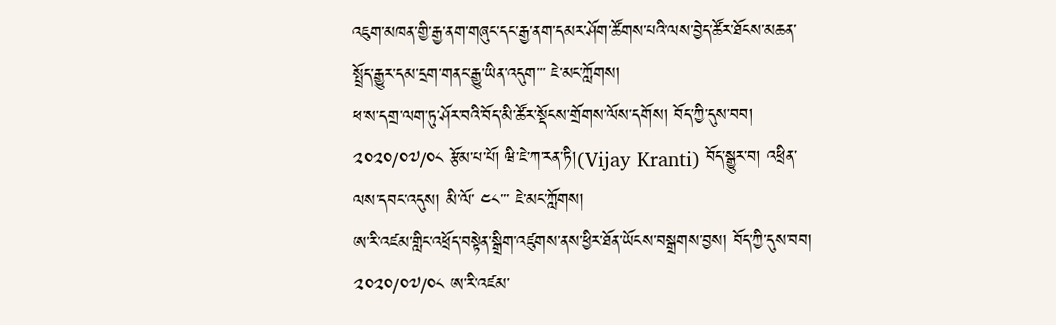འཇུག་མཁན་གྱི་རྒྱ་ནག་གཞུང་དང་རྒྱ་ནག་དམར་ཤོག་ཚོགས་པའི་ལས་བྱེད་ཚོར་ཐོངས་མཆན་སྤྲོད་རྒྱུར་དམ་དྲག་གནང་རྒྱུ་ཡིན་འདུག་་་ ཇེ་མང་ཀློགས།
ཕ་ས་དགྲ་ལག་ཏུ་ཤོར་བའི་བོད་མི་ཚོར་སྡོངས་གྲོགས་ལོས་དགོས། བོད་ཀྱི་དུས་བབ། ༢༠༢༠/༠༧/༠༨ རྩོམ་པ་པོ། ཝི་ཇེ་ཀ་རན་ཏི།(Vijay Kranti) བོད་སྒྱུར་བ། འཕྲིན་ལས་དབང་འདུས། མི་ལོ་ ༤༨་་་ ཇེ་མང་ཀློགས།
ཨ་རི་འཛམ་གླིང་འཕྲོད་བསྟེན་སྒྲིག་འཛུགས་ནས་ཕྱིར་ཐོན་ཡོངས་བསྒྲགས་བྱས། བོད་ཀྱི་དུས་བབ། ༢༠༢༠/༠༧/༠༨ ཨ་རི་འཛམ་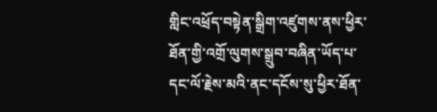གླིང་འཕྲོད་བསྟེན་སྒྲིག་འཛུགས་ནས་ཕྱིར་ཐོན་གྱི་འགྲོ་ལུགས་སྒྲུབ་བཞིན་ཡོད་པ་དང་ལོ་རྗེས་མའི་ནང་དངོས་སུ་ཕྱིར་ཐོན་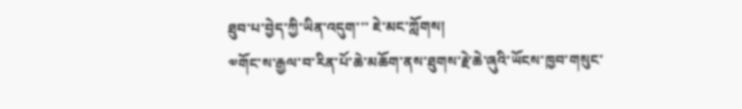ཐུབ་པ་བྱེད་ཀྱི་ཡིན་འདུག་་་ ཇེ་མང་ཀློགས།
༧གོང་ས་རྒྱལ་བ་རིན་པོ་ཆེ་མཆོག་ནས་ཐུགས་རྗེ་ཆེ་ཞུའི་ཡོངས་ཁྱབ་གསུང་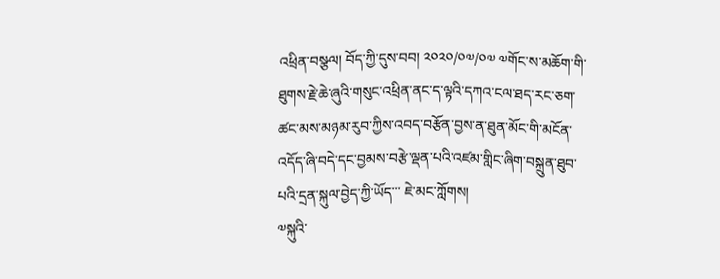འཕྲིན་བསྩལ། བོད་ཀྱི་དུས་བབ། ༢༠༢༠/༠༧/༠༧ ༧གོང་ས་མཆོག་གི་ཐུགས་རྗེ་ཆེ་ཞུའི་གསུང་འཕྲིན་ནང་ད་ལྟའི་དཀའ་ངལ་ཐད་རང་ཅག་ཚང་མས་མཉམ་རུབ་ཀྱིས་འབད་བརྩོན་བྱས་ན་ཐུན་མོང་གི་མངོན་འདོད་ཞི་བདེ་དང་བྱམས་བརྩེ་ལྡན་པའི་འཛམ་གླིང་ཞིག་བསྐྲུན་ཐུབ་པའི་དྲན་སྐུལ་བྱེད་ཀྱི་ཡོད་་་ ཇེ་མང་ཀློགས།
༧སྐུའི་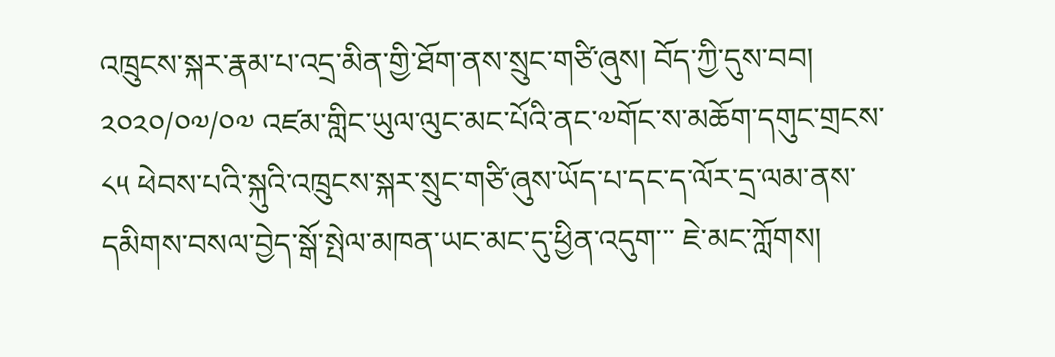འཁྲུངས་སྐར་རྣམ་པ་འདྲ་མིན་གྱི་ཐོག་ནས་སྲུང་གཙི་ཞུས། བོད་ཀྱི་དུས་བབ། ༢༠༢༠/༠༧/༠༧ འཛམ་གླིང་ཡུལ་ལུང་མང་པོའི་ནང་༧གོང་ས་མཆོག་དགུང་གྲངས་ ༨༥ ཕེབས་པའི་སྐུའི་འཁྲུངས་སྐར་སྲུང་གཙི་ཞུས་ཡོད་པ་དང་ད་ལོར་དྲ་ལམ་ནས་དམིགས་བསལ་བྱེད་སྒོ་སྤེལ་མཁན་ཡང་མང་དུ་ཕྱིན་འདུག་་་ ཇེ་མང་ཀློགས།